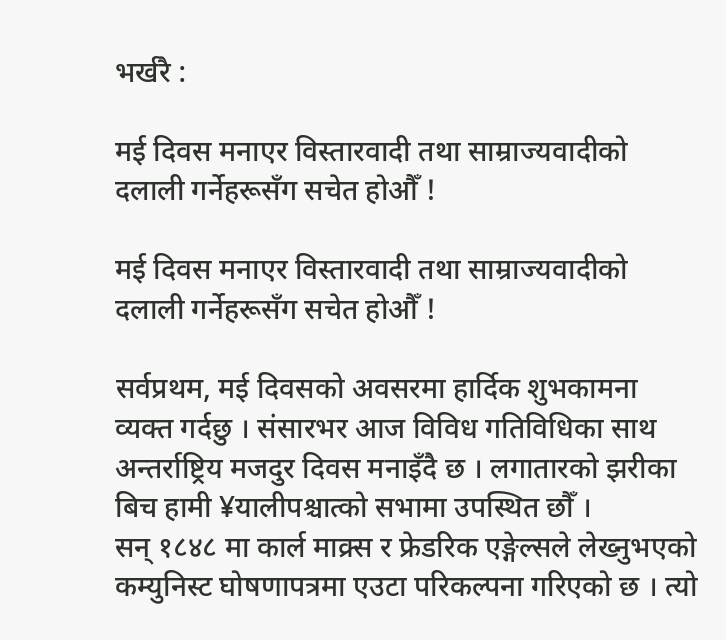भर्खरै :

मई दिवस मनाएर विस्तारवादी तथा साम्राज्यवादीको दलाली गर्नेहरूसँग सचेत होऔँ !

मई दिवस मनाएर विस्तारवादी तथा साम्राज्यवादीको दलाली गर्नेहरूसँग सचेत होऔँ !

सर्वप्रथम, मई दिवसको अवसरमा हार्दिक शुभकामना व्यक्त गर्दछु । संसारभर आज विविध गतिविधिका साथ अन्तर्राष्ट्रिय मजदुर दिवस मनाइँदै छ । लगातारको झरीका बिच हामी ¥यालीपश्चात्को सभामा उपस्थित छौँ ।
सन् १८४८ मा कार्ल माक्र्स र फ्रेडरिक एङ्गेल्सले लेख्नुभएको कम्युनिस्ट घोषणापत्रमा एउटा परिकल्पना गरिएको छ । त्यो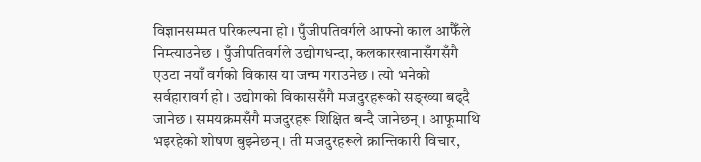विज्ञानसम्मत परिकल्पना हो । पुँजीपतिवर्गले आफ्नो काल आफैँले निम्त्याउनेछ । पुँजीपतिवर्गले उद्योगधन्दा, कलकारखानासँगसँगै एउटा नयाँ वर्गको विकास या जन्म गराउनेछ । त्यो भनेको सर्वहारावर्ग हो । उद्योगको विकाससँगै मजदुरहरूको सङ्ख्या बढ्दै जानेछ । समयक्रमसँगै मजदुरहरू शिक्षित बन्दै जानेछन् । आफूमाथि भइरहेको शोषण बुझ्नेछन् । ती मजदुरहरूले क्रान्तिकारी विचार,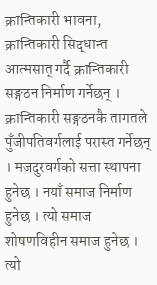क्रान्तिकारी भावना, क्रान्तिकारी सिद्धान्त आत्मसात् गर्दै क्रान्तिकारी सङ्गठन निर्माण गर्नेछन् । क्रान्तिकारी सङ्गठनकै तागतले पुँजीपतिवर्गलाई परास्त गर्नेछन् । मजदुरवर्गको सत्ता स्थापना हुनेछ । नयाँ समाज निर्माण हुनेछ । त्यो समाज शोषणविहीन समाज हुनेछ । त्यो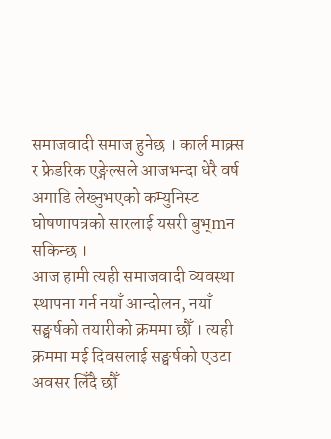समाजवादी समाज हुनेछ । कार्ल माक्र्स र फ्रेडरिक एङ्गेल्सले आजभन्दा धेरै वर्ष अगाडि लेख्नुभएको कम्युनिस्ट घोषणापत्रको सारलाई यसरी बुभ्mन सकिन्छ ।
आज हामी त्यही समाजवादी व्यवस्था स्थापना गर्न नयाँ आन्दोलन, नयाँ सङ्घर्षको तयारीको क्रममा छौँ । त्यही क्रममा मई दिवसलाई सङ्घर्षको एउटा अवसर लिँदै छौँ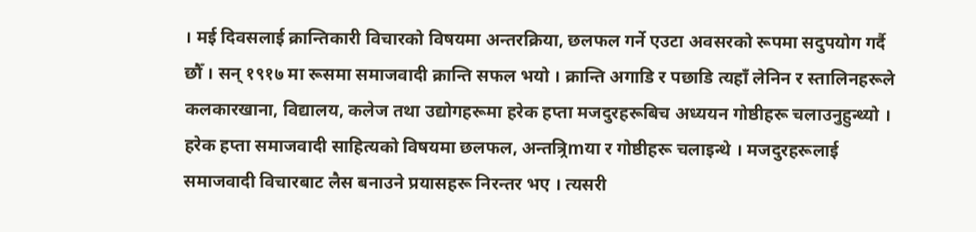। मई दिवसलाई क्रान्तिकारी विचारको विषयमा अन्तरक्रिया, छलफल गर्ने एउटा अवसरको रूपमा सदुपयोग गर्दै छौँ । सन् १९१७ मा रूसमा समाजवादी क्रान्ति सफल भयो । क्रान्ति अगाडि र पछाडि त्यहाँ लेनिन र स्तालिनहरूले कलकारखाना, विद्यालय, कलेज तथा उद्योगहरूमा हरेक हप्ता मजदुरहरूबिच अध्ययन गोष्ठीहरू चलाउनुहुन्थ्यो । हरेक हप्ता समाजवादी साहित्यको विषयमा छलफल, अन्तत्र्रिmया र गोष्ठीहरू चलाइन्थे । मजदुरहरूलाई समाजवादी विचारबाट लैस बनाउने प्रयासहरू निरन्तर भए । त्यसरी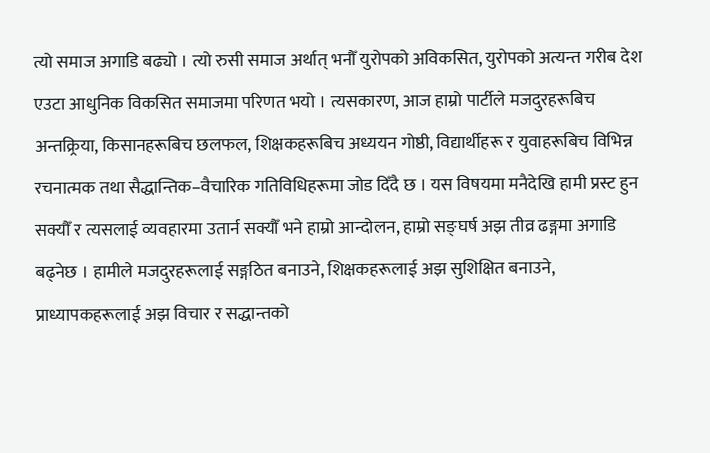त्यो समाज अगाडि बढ्यो । त्यो रुसी समाज अर्थात् भनौँ युरोपको अविकसित, युरोपको अत्यन्त गरीब देश एउटा आधुनिक विकसित समाजमा परिणत भयो । त्यसकारण, आज हाम्रो पार्टीले मजदुरहरूबिच अन्तक्र्रिया, किसानहरूबिच छलफल, शिक्षकहरूबिच अध्ययन गोष्ठी, विद्यार्थीहरू र युवाहरूबिच विभिन्न रचनात्मक तथा सैद्धान्तिक–वैचारिक गतिविधिहरूमा जोड दिँदै छ । यस विषयमा मनैदेखि हामी प्रस्ट हुन सक्यौँ र त्यसलाई व्यवहारमा उतार्न सक्यौँ भने हाम्रो आन्दोलन, हाम्रो सङ्घर्ष अझ तीव्र ढङ्गमा अगाडि बढ्नेछ । हामीले मजदुरहरूलाई सङ्गठित बनाउने, शिक्षकहरूलाई अझ सुशिक्षित बनाउने, प्राध्यापकहरूलाई अझ विचार र सद्धान्तको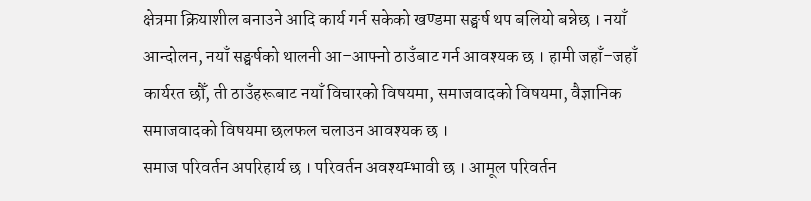क्षेत्रमा क्रियाशील बनाउने आदि कार्य गर्न सकेको खण्डमा सङ्घर्ष थप बलियो बन्नेछ । नयाँ आन्दोलन, नयाँ सङ्घर्षको थालनी आ–आफ्नो ठाउँबाट गर्न आवश्यक छ । हामी जहाँ–जहाँ कार्यरत छौँ, ती ठाउँहरूबाट नयाँ विचारको विषयमा, समाजवादको विषयमा, वैज्ञानिक समाजवादको विषयमा छलफल चलाउन आवश्यक छ ।
समाज परिवर्तन अपरिहार्य छ । परिवर्तन अवश्यम्भावी छ । आमूल परिवर्तन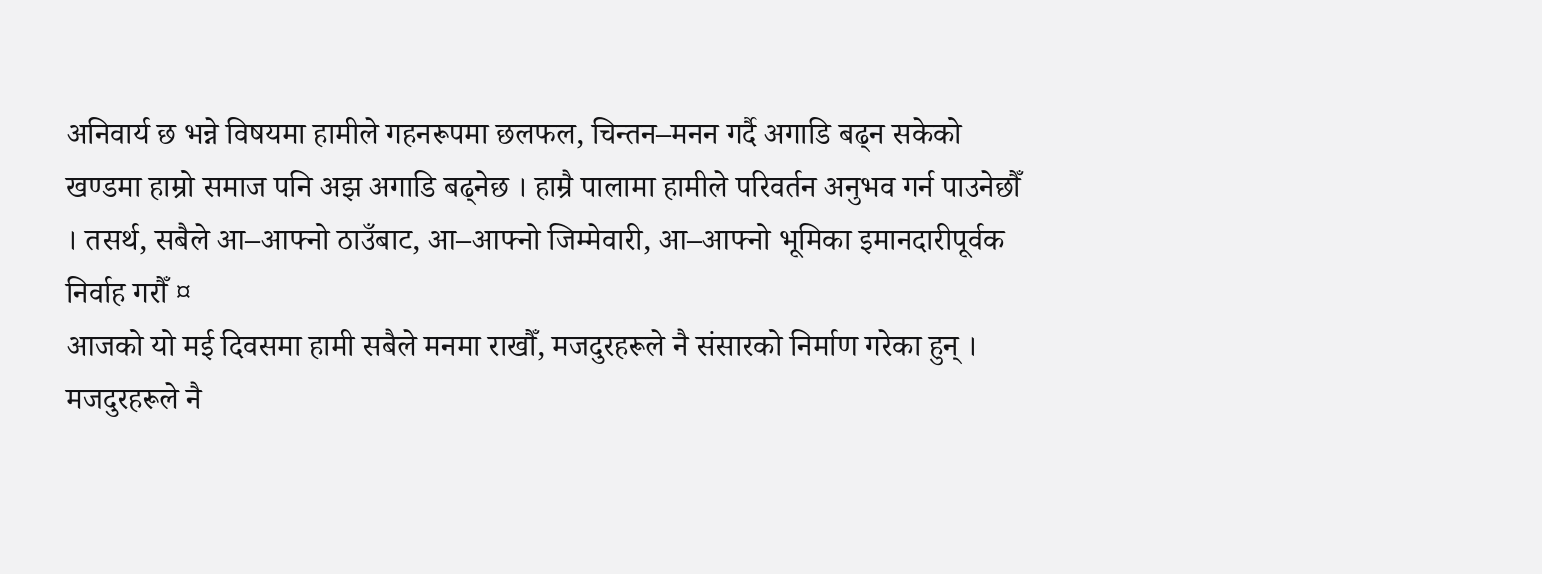अनिवार्य छ भन्ने विषयमा हामीले गहनरूपमा छलफल, चिन्तन–मनन गर्दै अगाडि बढ्न सकेको खण्डमा हाम्रो समाज पनि अझ अगाडि बढ्नेछ । हाम्रै पालामा हामीले परिवर्तन अनुभव गर्न पाउनेछौँ । तसर्थ, सबैले आ–आफ्नो ठाउँबाट, आ–आफ्नो जिम्मेवारी, आ–आफ्नो भूमिका इमानदारीपूर्वक निर्वाह गरौँ ¤
आजको यो मई दिवसमा हामी सबैले मनमा राखौँ, मजदुरहरूले नै संसारको निर्माण गरेका हुन् । मजदुरहरूले नै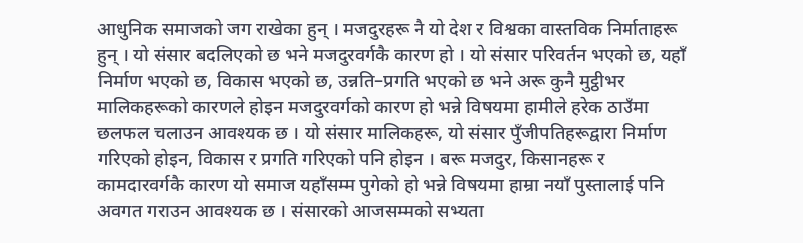आधुनिक समाजको जग राखेका हुन् । मजदुरहरू नै यो देश र विश्वका वास्तविक निर्माताहरू हुन् । यो संसार बदलिएको छ भने मजदुरवर्गकै कारण हो । यो संसार परिवर्तन भएको छ, यहाँ निर्माण भएको छ, विकास भएको छ, उन्नति–प्रगति भएको छ भने अरू कुनै मुट्ठीभर मालिकहरूको कारणले होइन मजदुरवर्गको कारण हो भन्ने विषयमा हामीले हरेक ठाउँमा छलफल चलाउन आवश्यक छ । यो संसार मालिकहरू, यो संसार पुँजीपतिहरूद्वारा निर्माण गरिएको होइन, विकास र प्रगति गरिएको पनि होइन । बरू मजदुर, किसानहरू र कामदारवर्गकै कारण यो समाज यहाँसम्म पुगेको हो भन्ने विषयमा हाम्रा नयाँ पुस्तालाई पनि अवगत गराउन आवश्यक छ । संसारको आजसम्मको सभ्यता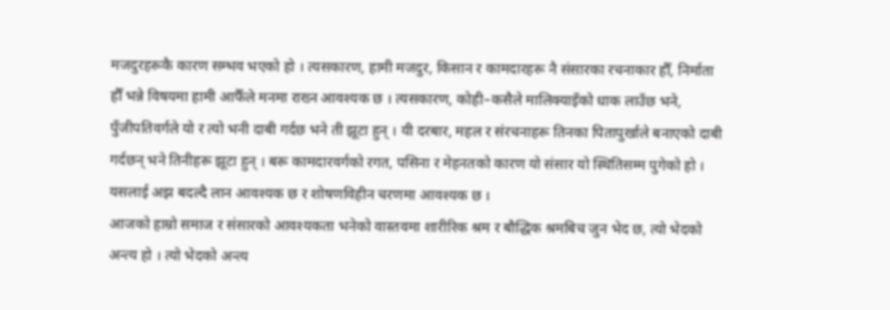मजदुरहरूकै कारण सम्भव भएको हो । त्यसकारण, हामी मजदुर, किसान र कामदारहरू नै संसारका रचनाकार हौँ, निर्माता हौँ भन्ने विषयमा हामी आफैँले मनमा राख्न आवश्यक छ । त्यसकारण, कोही–कसैले मालिक्याइँको धाक लाउँछ भने, पुँजीपतिवर्गले यो र त्यो भनी दाबी गर्दछ भने ती झूटा हुन् । यी दरबार, महल र संरचनाहरू तिनका पितापुर्खाले बनाएको दाबी गर्दछन् भने तिनीहरू झूटा हुन् । बरू कामदारवर्गको रगत, पसिना र मेहनतको कारण यो संसार यो स्थितिसम्म पुगेको हो । यसलाई अझ बदल्दै लान आवश्यक छ र शोषणविहीन चरणमा आवश्यक छ ।
आजको हाम्रो समाज र संसारको आवश्यकता भनेको वास्तवमा शारीरिक श्रम र बौद्धिक श्रमबिच जुन भेद छ, त्यो भेदको अन्त्य हो । त्यो भेदको अन्त्य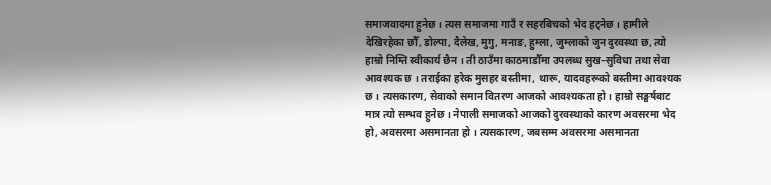समाजवादमा हुनेछ । त्यस समाजमा गाउँ र सहरबिचको भेद हट्नेछ । हामीले देखिरहेका छौँ, डोल्पा, दैलेख, मुगु, मनाङ, हुम्ला, जुम्लाको जुन दुरवस्था छ, त्यो हाम्रो निम्ति स्वीकार्य छैन । ती ठाउँमा काठमाडौँमा उपलब्ध सुख–सुविधा तथा सेवा आवश्यक छ । तराईका हरेक मुसहर बस्तीमा, थारू, यादवहरूको बस्तीमा आवश्यक छ । त्यसकारण, सेवाको समान वितरण आजको आवश्यकता हो । हाम्रो सङ्घर्षबाट मात्र त्यो सम्भव हुनेछ । नेपाली समाजको आजको दुरवस्थाको कारण अवसरमा भेद हो, अवसरमा असमानता हो । त्यसकारण, जबसम्म अवसरमा असमानता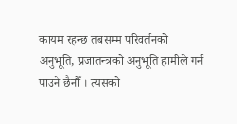कायम रहन्छ तबसम्म परिवर्तनको अनुभूति, प्रजातन्त्रको अनुभूति हामीले गर्न पाउने छैनौँ । त्यसको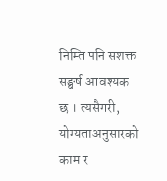निम्ति पनि सशक्त सङ्घर्ष आवश्यक छ । त्यसैगरी, योग्यताअनुसारको काम र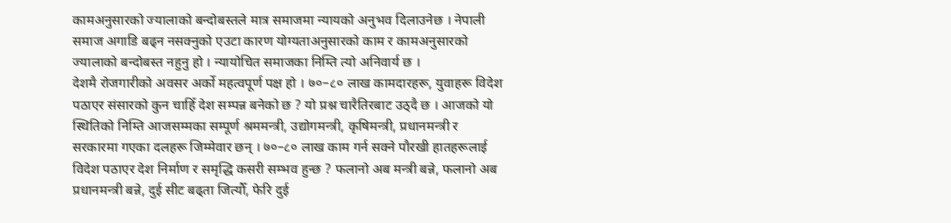कामअनुसारको ज्यालाको बन्दोबस्तले मात्र समाजमा न्यायको अनुभव दिलाउनेछ । नेपाली समाज अगाडि बढ्न नसक्नुको एउटा कारण योग्यताअनुसारको काम र कामअनुसारको ज्यालाको बन्दोबस्त नहुनु हो । न्यायोचित समाजका निम्ति त्यो अनिवार्य छ ।
देशमै रोजगारीको अवसर अर्को महत्वपूर्ण पक्ष हो । ७०–८० लाख कामदारहरू, युवाहरू विदेश पठाएर संसारको कुन चाहिँ देश सम्पन्न बनेको छ ? यो प्रश्न चारैतिरबाट उठ्दै छ । आजको यो स्थितिको निम्ति आजसम्मका सम्पूर्ण श्रममन्त्री, उद्योगमन्त्री, कृषिमन्त्री, प्रधानमन्त्री र सरकारमा गएका दलहरू जिम्मेवार छन् । ७०–८० लाख काम गर्न सक्ने पौरखी हातहरूलाई विदेश पठाएर देश निर्माण र समृद्धि कसरी सम्भव हुन्छ ? फलानो अब मन्त्री बन्ने, फलानो अब प्रधानमन्त्री बन्ने, दुई सीट बढ्ता जित्यौँ, फेरि दुई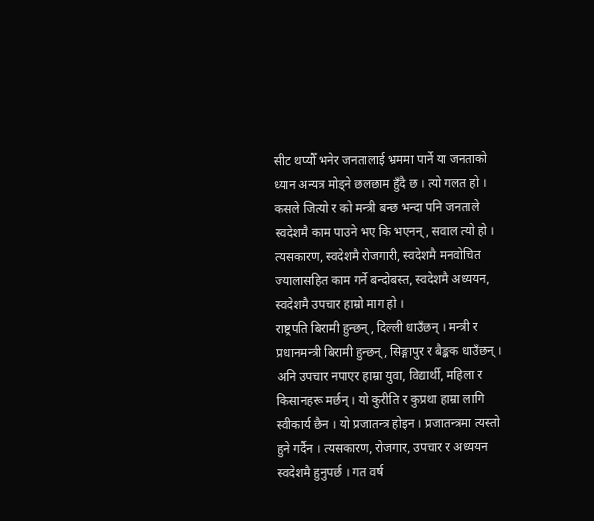सीट थप्यौँ भनेर जनतालाई भ्रममा पार्ने या जनताको ध्यान अन्यत्र मोड्ने छलछाम हुँदै छ । त्यो गलत हो । कसले जित्यो र को मन्त्री बन्छ भन्दा पनि जनताले स्वदेशमै काम पाउने भए कि भएनन्, सवाल त्यो हो । त्यसकारण, स्वदेशमै रोजगारी, स्वदेशमै मनवोचित ज्यालासहित काम गर्ने बन्दोबस्त, स्वदेशमै अध्ययन, स्वदेशमै उपचार हाम्रो माग हो ।
राष्ट्रपति बिरामी हुन्छन्, दिल्ली धाउँछन् । मन्त्री र प्रधानमन्त्री बिरामी हुन्छन्, सिङ्गापुर र बैङ्कक धाउँछन् । अनि उपचार नपाएर हाम्रा युवा, विद्यार्थी, महिला र किसानहरू मर्छन् । यो कुरीति र कुप्रथा हाम्रा लागि स्वीकार्य छैन । यो प्रजातन्त्र होइन । प्रजातन्त्रमा त्यस्तो हुने गर्दैन । त्यसकारण, रोजगार, उपचार र अध्ययन स्वदेशमै हुनुपर्छ । गत वर्ष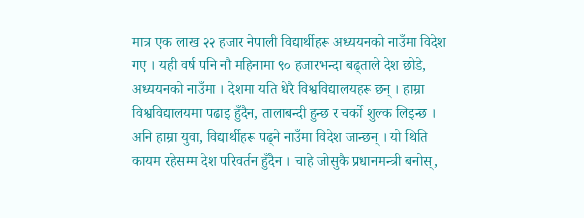मात्र एक लाख २२ हजार नेपाली विद्यार्थीहरू अध्ययनको नाउँमा विदेश गए । यही वर्ष पनि नौ महिनामा ९० हजारभन्दा बढ्ताले देश छोडे, अध्ययनको नाउँमा । देशमा यति धेरै विश्वविद्यालयहरू छन् । हाम्रा विश्वविद्यालयमा पढाइ हुँदैन, तालाबन्दी हुन्छ र चर्को शुल्क लिइन्छ । अनि हाम्रा युवा, विद्यार्थीहरू पढ्ने नाउँमा विदेश जान्छन् । यो थिति कायम रहेसम्म देश परिवर्तन हुँदैन । चाहे जोसुकै प्रधानमन्त्री बनोस्,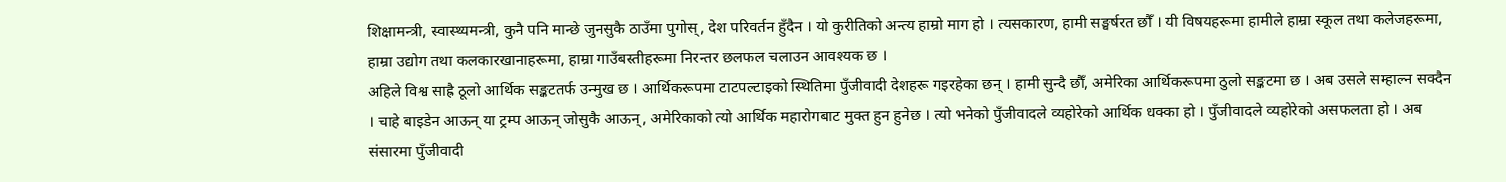शिक्षामन्त्री, स्वास्थ्यमन्त्री, कुनै पनि मान्छे जुनसुकै ठाउँमा पुगोस्, देश परिवर्तन हुँदैन । यो कुरीतिको अन्त्य हाम्रो माग हो । त्यसकारण, हामी सङ्घर्षरत छौँ । यी विषयहरूमा हामीले हाम्रा स्कूल तथा कलेजहरूमा, हाम्रा उद्योग तथा कलकारखानाहरूमा, हाम्रा गाउँबस्तीहरूमा निरन्तर छलफल चलाउन आवश्यक छ ।
अहिले विश्व साह्रै ठूलो आर्थिक सङ्कटतर्फ उन्मुख छ । आर्थिकरूपमा टाटपल्टाइको स्थितिमा पुँजीवादी देशहरू गइरहेका छन् । हामी सुन्दै छौँ, अमेरिका आर्थिकरूपमा ठुलो सङ्कटमा छ । अब उसले सम्हाल्न सक्दैन । चाहे बाइडेन आऊन् या ट्रम्प आऊन् जोसुकै आऊन्, अमेरिकाको त्यो आर्थिक महारोगबाट मुक्त हुन हुनेछ । त्यो भनेको पुँजीवादले व्यहोरेको आर्थिक धक्का हो । पुँजीवादले व्यहोरेको असफलता हो । अब संसारमा पुँजीवादी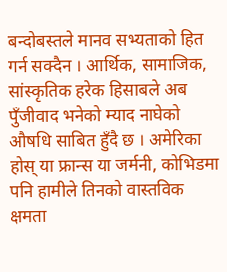बन्दोबस्तले मानव सभ्यताको हित गर्न सक्दैन । आर्थिक, सामाजिक, सांस्कृतिक हरेक हिसाबले अब पुँजीवाद भनेको म्याद नाघेको औषधि साबित हुँदै छ । अमेरिका होस् या फ्रान्स या जर्मनी, कोभिडमा पनि हामीले तिनको वास्तविक क्षमता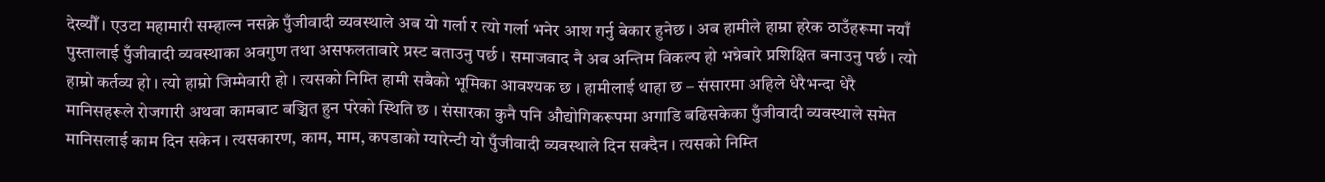देख्यौँ । एउटा महामारी सम्हाल्न नसक्ने पुँजीवादी व्यवस्थाले अब यो गर्ला र त्यो गर्ला भनेर आश गर्नु बेकार हुनेछ । अब हामीले हाम्रा हरेक ठाउँहरूमा नयाँ पुस्तालाई पुँजीवादी व्यवस्थाका अवगुण तथा असफलताबारे प्रस्ट बताउनु पर्छ । समाजवाद नै अब अन्तिम विकल्प हो भन्नेबारे प्रशिक्षित बनाउनु पर्छ । त्यो हाम्रो कर्तव्य हो । त्यो हाम्रो जिम्मेवारी हो । त्यसको निम्ति हामी सबैको भूमिका आवश्यक छ । हामीलाई थाहा छ – संसारमा अहिले धेरैभन्दा धेरै मानिसहरूले रोजगारी अथवा कामबाट बञ्चित हुन परेको स्थिति छ । संसारका कुनै पनि औद्योगिकरूपमा अगाडि बढिसकेका पुँजीवादी व्यवस्थाले समेत मानिसलाई काम दिन सकेन । त्यसकारण, काम, माम, कपडाको ग्यारेन्टी यो पुँजीवादी व्यवस्थाले दिन सक्दैन । त्यसको निम्ति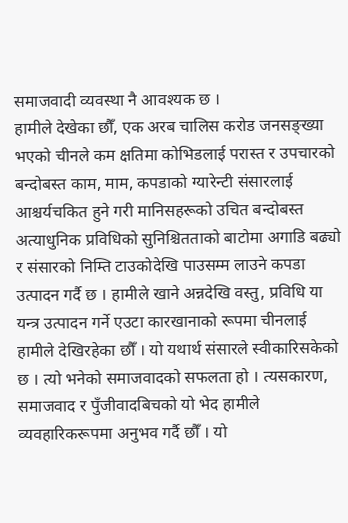समाजवादी व्यवस्था नै आवश्यक छ ।
हामीले देखेका छौँ, एक अरब चालिस करोड जनसङ्ख्या भएको चीनले कम क्षतिमा कोभिडलाई परास्त र उपचारको बन्दोबस्त काम, माम, कपडाको ग्यारेन्टी संसारलाई आश्चर्यचकित हुने गरी मानिसहरूको उचित बन्दोबस्त अत्याधुनिक प्रविधिको सुनिश्चितताको बाटोमा अगाडि बढ्यो र संसारको निम्ति टाउकोदेखि पाउसम्म लाउने कपडा उत्पादन गर्दै छ । हामीले खाने अन्नदेखि वस्तु, प्रविधि या यन्त्र उत्पादन गर्ने एउटा कारखानाको रूपमा चीनलाई हामीले देखिरहेका छौँ । यो यथार्थ संसारले स्वीकारिसकेको छ । त्यो भनेको समाजवादको सफलता हो । त्यसकारण, समाजवाद र पुँजीवादबिचको यो भेद हामीले व्यवहारिकरूपमा अनुभव गर्दै छौँ । यो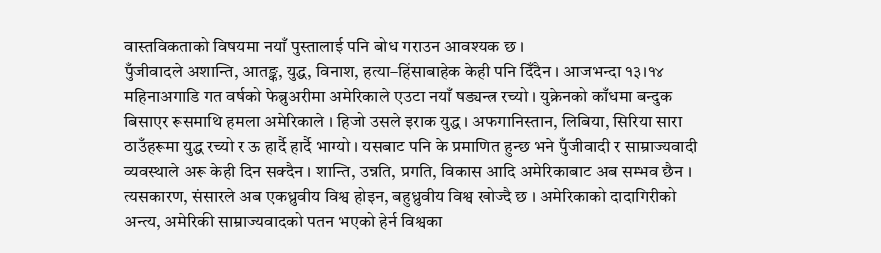वास्तविकताको विषयमा नयाँ पुस्तालाई पनि बोध गराउन आवश्यक छ ।
पुँजीवादले अशान्ति, आतङ्क, युद्ध, विनाश, हत्या–हिंसाबाहेक केही पनि दिँदैन । आजभन्दा १३।१४ महिनाअगाडि गत वर्षको फेब्रुअरीमा अमेरिकाले एउटा नयाँ षड्यन्त्र रच्यो । युक्रेनको काँधमा बन्दुक बिसाएर रूसमाथि हमला अमेरिकाले । हिजो उसले इराक युद्ध । अफगानिस्तान, लिबिया, सिरिया सारा ठाउँहरूमा युद्ध रच्यो र ऊ हार्दै हार्दै भाग्यो । यसबाट पनि के प्रमाणित हुन्छ भने पुँजीवादी र साम्राज्यवादी व्यवस्थाले अरू केही दिन सक्दैन । शान्ति, उन्नति, प्रगति, विकास आदि अमेरिकाबाट अब सम्भव छैन । त्यसकारण, संसारले अब एकध्रुवीय विश्व होइन, बहुध्रुवीय विश्व खोज्दै छ । अमेरिकाको दादागिरीको अन्त्य, अमेरिकी साम्राज्यवादको पतन भएको हेर्न विश्वका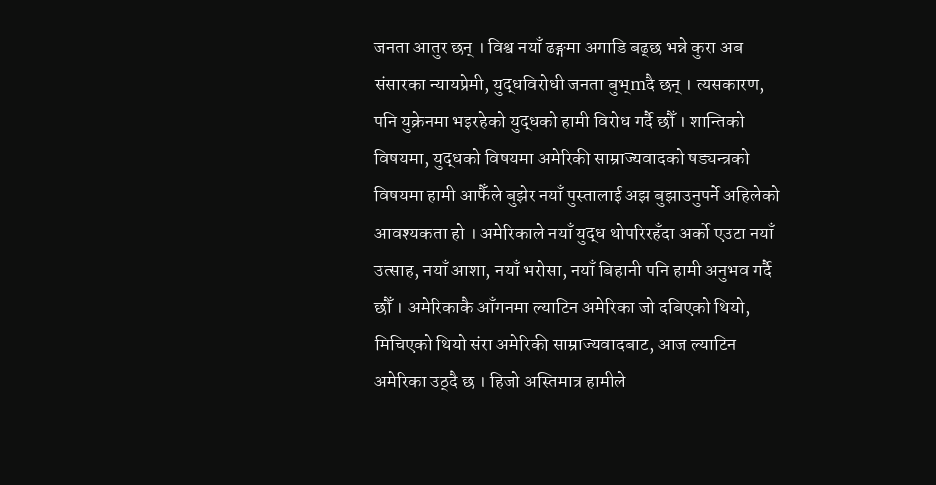जनता आतुर छन् । विश्व नयाँ ढङ्गमा अगाडि बढ्छ भन्ने कुरा अब संसारका न्यायप्रेमी, युद्धविरोधी जनता बुभ्mदै छन् । त्यसकारण, पनि युक्रेनमा भइरहेको युद्धको हामी विरोध गर्दै छौँ । शान्तिको विषयमा, युद्धको विषयमा अमेरिकी साम्राज्यवादको षड्यन्त्रको विषयमा हामी आफैँले बुझेर नयाँ पुस्तालाई अझ बुझाउनुपर्ने अहिलेको आवश्यकता हो । अमेरिकाले नयाँ युद्ध थोपरिरहँदा अर्को एउटा नयाँ उत्साह, नयाँ आशा, नयाँ भरोसा, नयाँ बिहानी पनि हामी अनुभव गर्दै छौँ । अमेरिकाकै आँगनमा ल्याटिन अमेरिका जो दबिएको थियो, मिचिएको थियो संरा अमेरिकी साम्राज्यवादबाट, आज ल्याटिन अमेरिका उठ्दै छ । हिजो अस्तिमात्र हामीले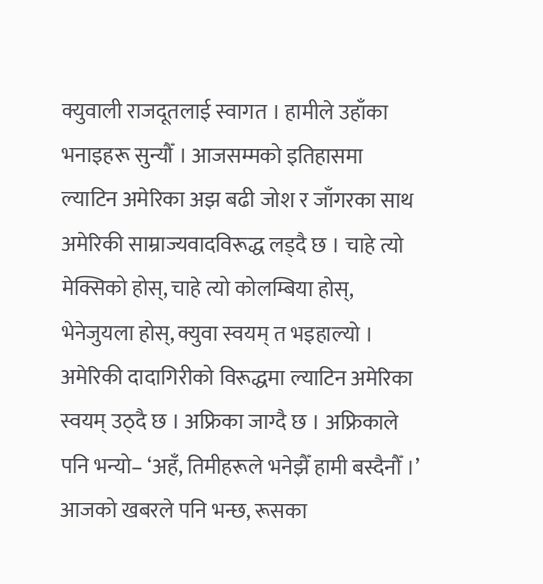क्युवाली राजदूतलाई स्वागत । हामीले उहाँका भनाइहरू सुन्यौँ । आजसम्मको इतिहासमा ल्याटिन अमेरिका अझ बढी जोश र जाँगरका साथ अमेरिकी साम्राज्यवादविरूद्ध लड्दै छ । चाहे त्यो मेक्सिको होस्, चाहे त्यो कोलम्बिया होस्, भेनेजुयला होस्, क्युवा स्वयम् त भइहाल्यो । अमेरिकी दादागिरीको विरूद्धमा ल्याटिन अमेरिका स्वयम् उठ्दै छ । अफ्रिका जाग्दै छ । अफ्रिकाले पनि भन्यो– ‘अहँ, तिमीहरूले भनेझैँ हामी बस्दैनौँ ।’ आजको खबरले पनि भन्छ, रूसका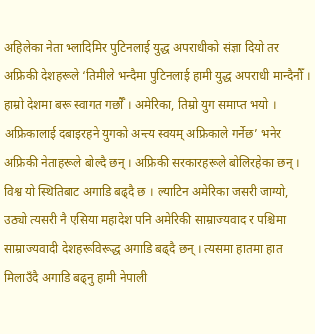अहिलेका नेता भ्लादिमिर पुटिनलाई युद्ध अपराधीको संज्ञा दियो तर अफ्रिकी देशहरूले ‘तिमीले भन्दैमा पुटिनलाई हामी युद्ध अपराधी मान्दैनौँ । हाम्रो देशमा बरू स्वागत गर्छौँ । अमेरिका, तिम्रो युग समाप्त भयो । अफ्रिकालाई दबाइरहने युगको अन्त्य स्वयम् अफ्रिकाले गर्नेछ’ भनेर अफ्रिकी नेताहरूले बोल्दै छन् । अफ्रिकी सरकारहरूले बोलिरहेका छन् । विश्व यो स्थितिबाट अगाडि बढ्दै छ । ल्याटिन अमेरिका जसरी जाग्यो, उठ्यो त्यसरी नै एसिया महादेश पनि अमेरिकी साम्राज्यवाद र पश्चिमा साम्राज्यवादी देशहरूविरूद्ध अगाडि बढ्दै छन् । त्यसमा हातमा हात मिलाउँदै अगाडि बढ्नु हामी नेपाली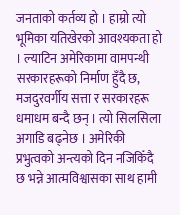जनताको कर्तव्य हो । हाम्रो त्यो भूमिका यतिखेरको आवश्यकता हो । ल्याटिन अमेरिकामा वामपन्थी सरकारहरूको निर्माण हुँदै छ, मजदुरवर्गीय सत्ता र सरकारहरू धमाधम बन्दै छन् । त्यो सिलसिला अगाडि बढ्नेछ । अमेरिकी प्रभुत्वको अन्त्यको दिन नजिकिँदै छ भन्ने आत्मविश्वासका साथ हामी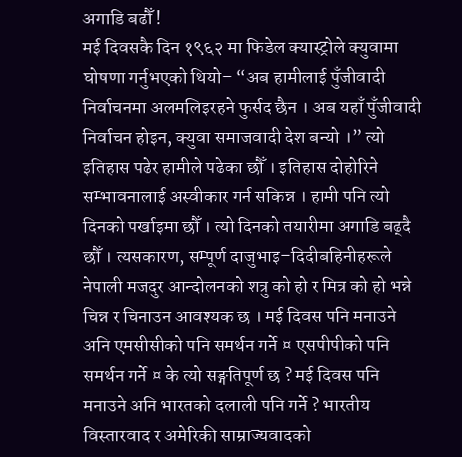अगाडि बढौँ !
मई दिवसकै दिन १९६२ मा फिडेल क्यास्ट्रोले क्युवामा घोषणा गर्नुभएको थियो– “अब हामीलाई पुँजीवादी निर्वाचनमा अलमलिइरहने फुर्सद छैन । अब यहाँ पुँजीवादी निर्वाचन होइन, क्युवा समाजवादी देश बन्यो ।” त्यो इतिहास पढेर हामीले पढेका छौँ । इतिहास दोहोरिने सम्भावनालाई अस्वीकार गर्न सकिन्न । हामी पनि त्यो दिनको पर्खाइमा छौँ । त्यो दिनको तयारीमा अगाडि बढ्दै छौँ । त्यसकारण, सम्पूर्ण दाजुभाइ–दिदीबहिनीहरूले नेपाली मजदुर आन्दोलनको शत्रु को हो र मित्र को हो भन्ने चिन्न र चिनाउन आवश्यक छ । मई दिवस पनि मनाउने अनि एमसीसीको पनि समर्थन गर्ने ¤ एसपीपीको पनि समर्थन गर्ने ¤ के त्यो सङ्गतिपूर्ण छ ? मई दिवस पनि मनाउने अनि भारतको दलाली पनि गर्ने ? भारतीय विस्तारवाद र अमेरिकी साम्राज्यवादको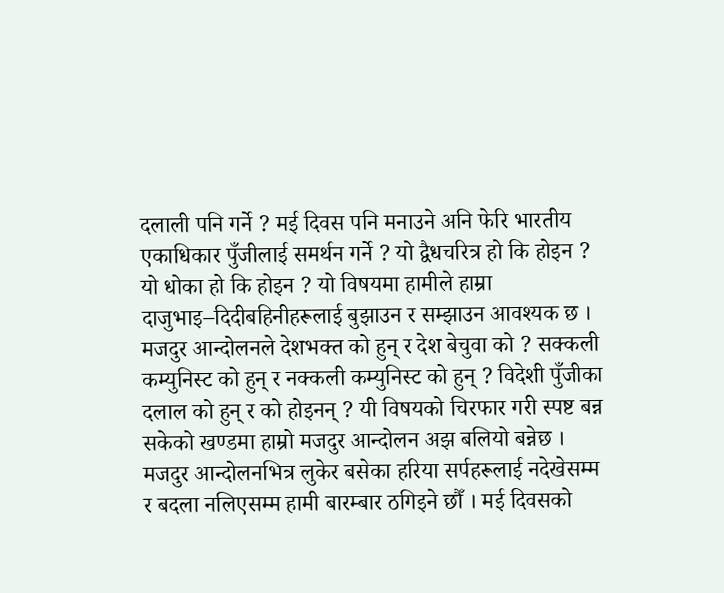दलाली पनि गर्ने ? मई दिवस पनि मनाउने अनि फेरि भारतीय एकाधिकार पुँजीलाई समर्थन गर्ने ? यो द्वैधचरित्र हो कि होइन ? यो धोका हो कि होइन ? यो विषयमा हामीले हाम्रा दाजुभाइ–दिदीबहिनीहरूलाई बुझाउन र सम्झाउन आवश्यक छ । मजदुर आन्दोलनले देशभक्त को हुन् र देश बेचुवा को ? सक्कली कम्युनिस्ट को हुन् र नक्कली कम्युनिस्ट को हुन् ? विदेशी पुँजीका दलाल को हुन् र को होइनन् ? यी विषयको चिरफार गरी स्पष्ट बन्न सकेको खण्डमा हाम्रो मजदुर आन्दोलन अझ बलियो बन्नेछ । मजदुर आन्दोलनभित्र लुकेर बसेका हरिया सर्पहरूलाई नदेखेसम्म र बदला नलिएसम्म हामी बारम्बार ठगिइने छौँ । मई दिवसको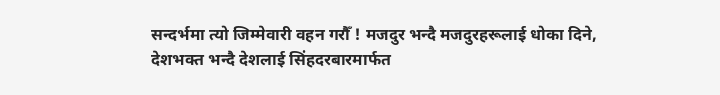सन्दर्भमा त्यो जिम्मेवारी वहन गरौँ ! मजदुर भन्दै मजदुरहरूलाई धोका दिने, देशभक्त भन्दै देशलाई सिंहदरबारमार्फत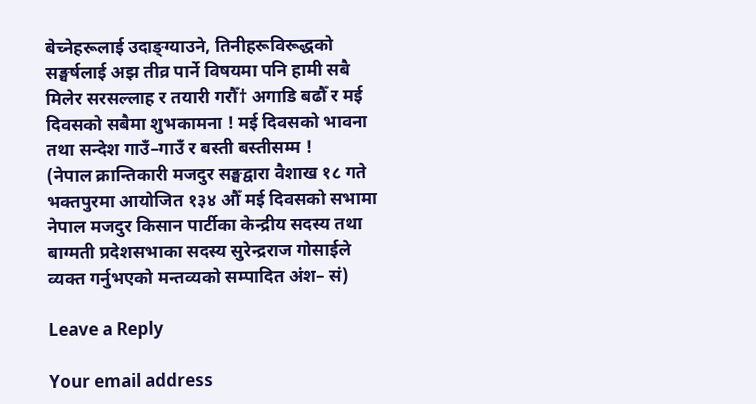बेच्नेहरूलाई उदाङ्ग्याउने, तिनीहरूविरूद्धको सङ्घर्षलाई अझ तीव्र पार्ने विषयमा पनि हामी सबै मिलेर सरसल्लाह र तयारी गरौँ† अगाडि बढौँ र मई दिवसको सबैमा शुभकामना ! मई दिवसको भावना तथा सन्देश गाउँ–गाउँ र बस्ती बस्तीसम्म !
(नेपाल क्रान्तिकारी मजदुर सङ्घद्वारा वैशाख १८ गते भक्तपुरमा आयोजित १३४ औँ मई दिवसको सभामा नेपाल मजदुर किसान पार्टीका केन्द्रीय सदस्य तथा बाग्मती प्रदेशसभाका सदस्य सुरेन्द्रराज गोसाईले व्यक्त गर्नुभएको मन्तव्यको सम्पादित अंश– सं)

Leave a Reply

Your email address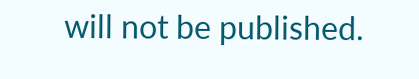will not be published.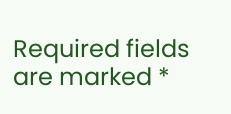Required fields are marked *